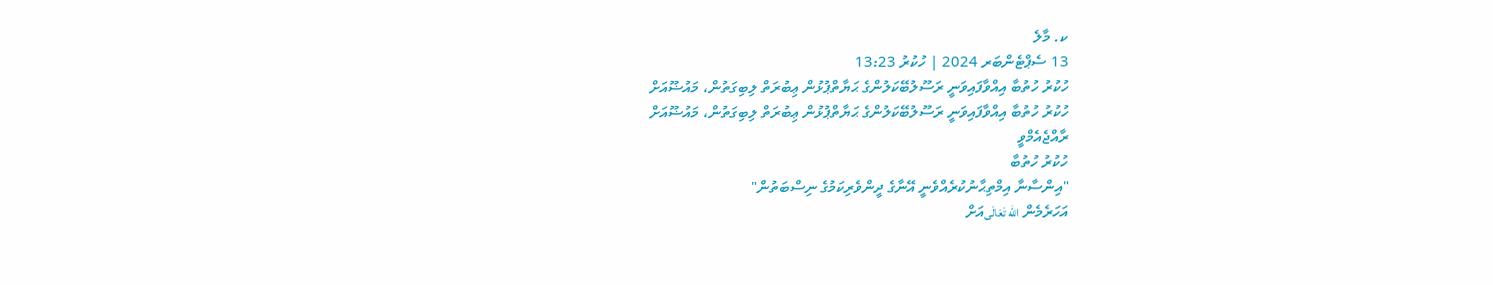ކ. މާލެ
13 ސެޕްޓެންބަރ 2024 | ހުކުރު 13:23
ހުކުރު ހުތުބާ އިއްވާފައިވަނީ ރަސޫލުބޭކަލުންގެ ޙަޔާތްޕުޅުން ޢިބުރަތް ލިބިގަތުން، މައުޟޫއަށް
ހުކުރު ހުތުބާ އިއްވާފައިވަނީ ރަސޫލުބޭކަލުންގެ ޙަޔާތްޕުޅުން ޢިބުރަތް ލިބިގަތުން، މައުޟޫއަށް
ރާއްޖެއެމްވީ
ހުކުރު ހުތުބާ
"އިންސާނާ އިމްތިޙާނުކުރެއްވެނީ އޭނާގެ ދީންވެރިކަމުގެ ނިސްބަތުން"
އަހަރެމެން الله تَعَالَىއަށް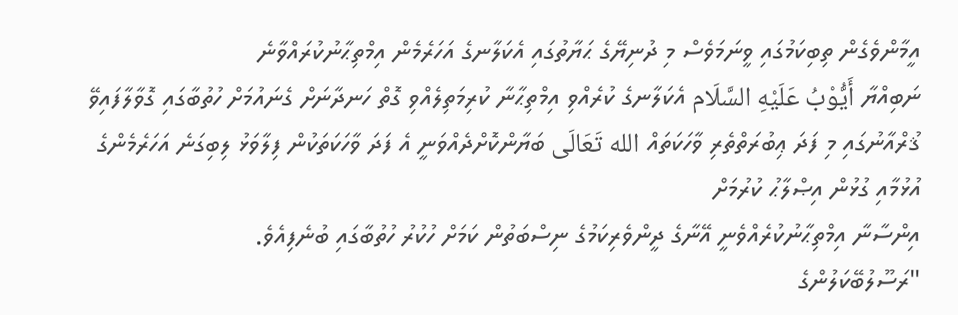އީމާންވެގެން ތިބިކަމުގައި ވީނަމަވެސް މި ދުނިޔޭގެ ޙަޔާތުގައި އެކަލާނގެ އަހަރެމެން އިމްތިޙާނުކުރައްވާނެ
ނަބިއްޔާ أَيُّوْبُ عَلَيْهِ السَّلَام އެކަލާނގެ ކުރެއްވި އިމްތިޙާނާ ކުރިމަތިލެއްވި ގޮތް ހަނދާނަށް ގެނައުމަށް ހުތުބާގައި ގޮވާލާފައިވޭ
ޤުރްއާނުގައި މި ފަދަ ޢިބުރަތްތެރި ވާހަކަތައް الله تَعَالَى ބަޔާންކޮށްދެއްވަނީ އެ ފަދަ ވާހަކަތަކުން ފިލާވަޅު ލިބިގަނެ އަހަރެމެންގެ އުޅުމާއި ގުޅުން އިޞްލާޙު ކުރުމަށް
އިންސާނާ އިމްތިޙާނުކުރެއްވެނީ އޭނާގެ ދީންވެރިކަމުގެ ނިސްބަތުން ކަމަށް ހުކުރު ހުތުބާގައި ބުނެފިއެވެ.
"ރަސޫލުބޭކަލުންގެ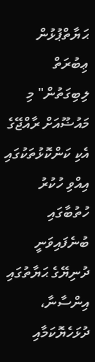ޙަޔާތްޕުޅުން ޢިބުރަތް ލިބިގަތުން" މި މައުޟޫއަށް ރާއްޖޭގެ އެކި ކަންކޮޅުތަކުގައި އިއްވި ހުކުރު ހުތުބާގައި ބުނެފައިވަނީ ދުނިޔޭގެ ޙަޔާތުގައި އިންސާނާ، ދުޅަހެޔޮކަމާއި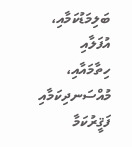ބަލިމަޑުކަމާއި، އުފަލާއި ހިތާމައާއި، މުއްސަނދިކަމާއި ފަޤީރުކަމާ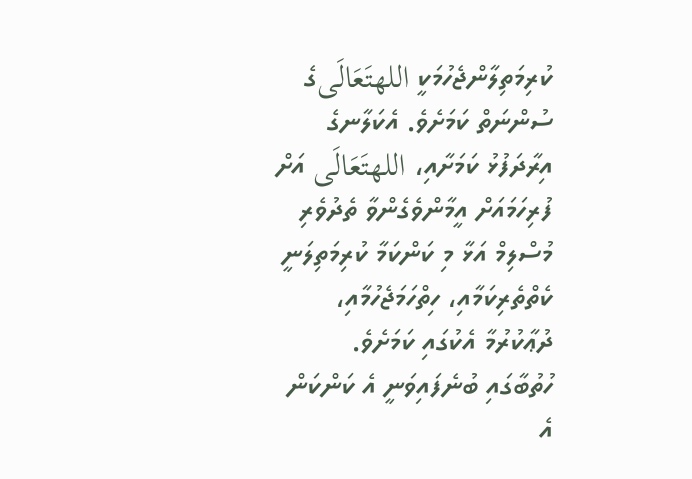ކުރިމަތިލާންޖެހުމަކީ اللهتَعَالَىގެ ސުންނަތް ކަމަށެވެ. އެކަލާނގެ އިރާދަފުޅު ކަމަށާއި، اللهتَعَالَى އަށް ފުރިހަމައަށް އީމާންވެގެންވާ ތެދުވެރި މުސްލިމް އަޅާ މި ކަންކަމާ ކުރިމަތިލަނީ ކެތްތެރިކަމާއި، ހިތްހަމަޖެހުމާއި، ދުޢާކުރުމާ އެކުގައި ކަމަށެވެ.
ހުތުބާގައި ބުނެފައިވަނީ އެ ކަންކަން އެ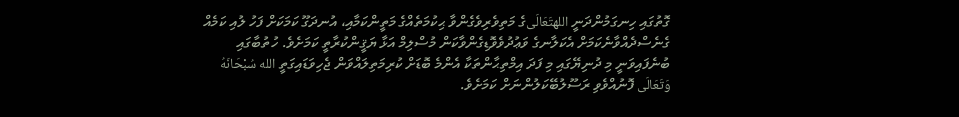ގޮތުގައި ހިނގަމުންދަނީ اللهتَعَالَىގެ މަތިވެރިވެގެންވާ ޙިކުމަތެއްގެ މަތީންކަމާއި، އުނދަގޫ ކަމަކަށް ފަހު ލުއި ކަމެއް ގެނެސްދެއްވާނެކަމަށް އެކަލާނގެ ވަޢުދުވެވޮޑިގެންވާކަން މުސްލިމް އަޅާ ޔަޤީންކުރާތީ ކަމަށެވެ. ހުތުބާގައި ބުނެފައިވަނީ މި ދުނިޔޭގައި މި ފަދަ އިމްތިޙާންތަކާ އެންމެ ބޮޑަށް ކުރިމަތިލައްވަން ޖެހިވަޑައިގަތީ الله سُبْحَانَهُ وَتَعَالَى ފޮނުއްވެވި ރަސޫލުބޭކަލުންނަށް ކަމަށެވެ.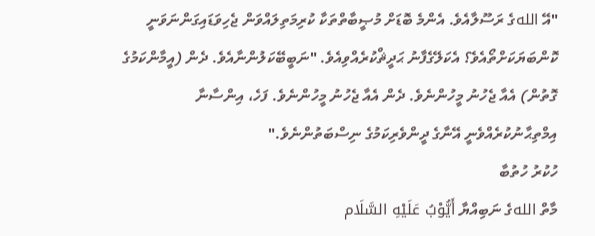"އޭ اللهގެ ރަސޫލާއެވެ. އެންމެ ބޮޑަށް މުޞީބާތްތަކާ ކުރިމަތިލައްވަން ޖެހިވަޑައިގަންނަވަނީ ކޮންބަޔަކަށްތޯއެވެ؟ އެކަލޭގެފާނު ޙަދީޘްކުރެއްވިއެވެ. "ނަބީބޭކަލުންނާއެވެ. ދެން (އީމާންކަމުގެ ގޮތުން) އެއާ ޖެހުނު މީހުންނެވެ. ދެން އެއާ ޖެހުނު މީހުންނެވެ. ފަހެ، އިންސާނާ އިމްތިޙާނުކުރެއްވެނީ އޭނާގެ ދީންވެރިކަމުގެ ނިސްބަތުންނެވެ."
ހުކުރު ހުތުބާ
މާތް اللهގެ ނަބިއްޔާ أَيُّوْبُ عَلَيْهِ السَّلَام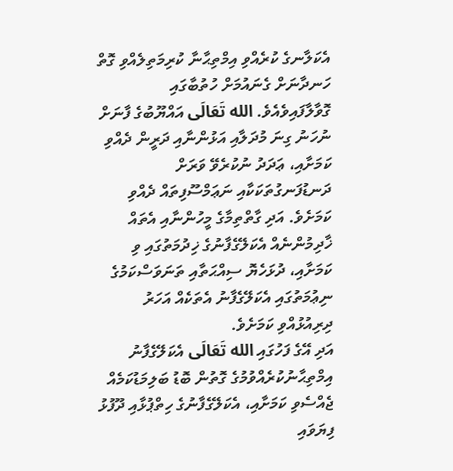އެކަލާނގެ ކުރެއްވި އިމްތިޙާނާ ކުރިމަތިލެއްވި ގޮތް ހަނދާނަށް ގެނައުމަށް ހުތުބާގައި ގޮވާލާފައިވެއެވެ. الله تَعَالَى އައްޔޫބުގެ ފާނަށް ނުހަނު ގިނަ މުދަލާއި އަޅުންނާއި ދަރީން ދެއްވި ކަމަށާއި، ޢަދަދު ނުކުރެވޭ ވަރަށް ދަނޑުފަނގުތަކަކާއި ނަޢަމްސޫފިތައް ދެއްވި ކަމަށެވެ. އަދި ގާތްތިމާގެ މީހުންނާއި އެތައް ޚާދިމުންނެއް އެކަލޭގެފާނުގެ ޚިދުމަތުގައި ވި ކަމަށާއި، ދުޅަހެޔޮ ސިއްޙަތާއި ތަނަވަސްކަމުގެ ނިޢުމަތުގައި އެކަލޭގެފާނު އެތަކެއް އަހަރު ދިރިއުޅުއްވި ކަމަށެވެ.
އަދި އޭގެ ފަހުގައި الله تَعَالَى އެކަލޭގެފާނު އިމްތިޙާނުކުރެއްވުމުގެ ގޮތުން ބޮޑު ބަލިމަޑުކަމެއް ޖެއްސެވި ކަމަށާއި، އެކަލޭގެފާނުގެ ހިތްޕުޅާއި ދޫފުޅު ފިޔަވައި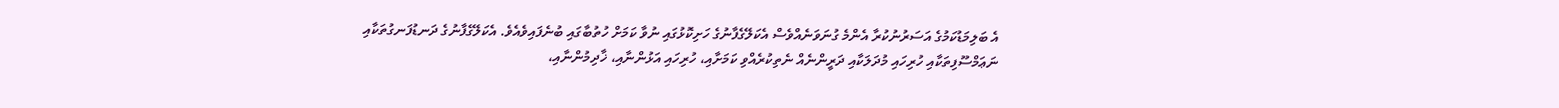އެ ބަލިމަޑުކަމުގެ އަސަރުނުކުރާ އެންމެ ގުނަވަނެއްވެސް އެކަލޭގެފާނުގެ ހަށިކޮޅުގައި ނުވާ ކަމަށް ހުތުބާގައި ބުނެފައިވެއެވެ. އެކަލޭގެފާނުގެ ދަނޑުފަނގުތަކާއި ނަޢަމްސޫފިތަކާއި ހުރިހައި މުދަލަކާއި ދަރީންނެއް ނެތިކުރެއްވި ކަމަށާއި، ހުރިހައި އަޅުންނާއި، ޚާދިމުންނާއި،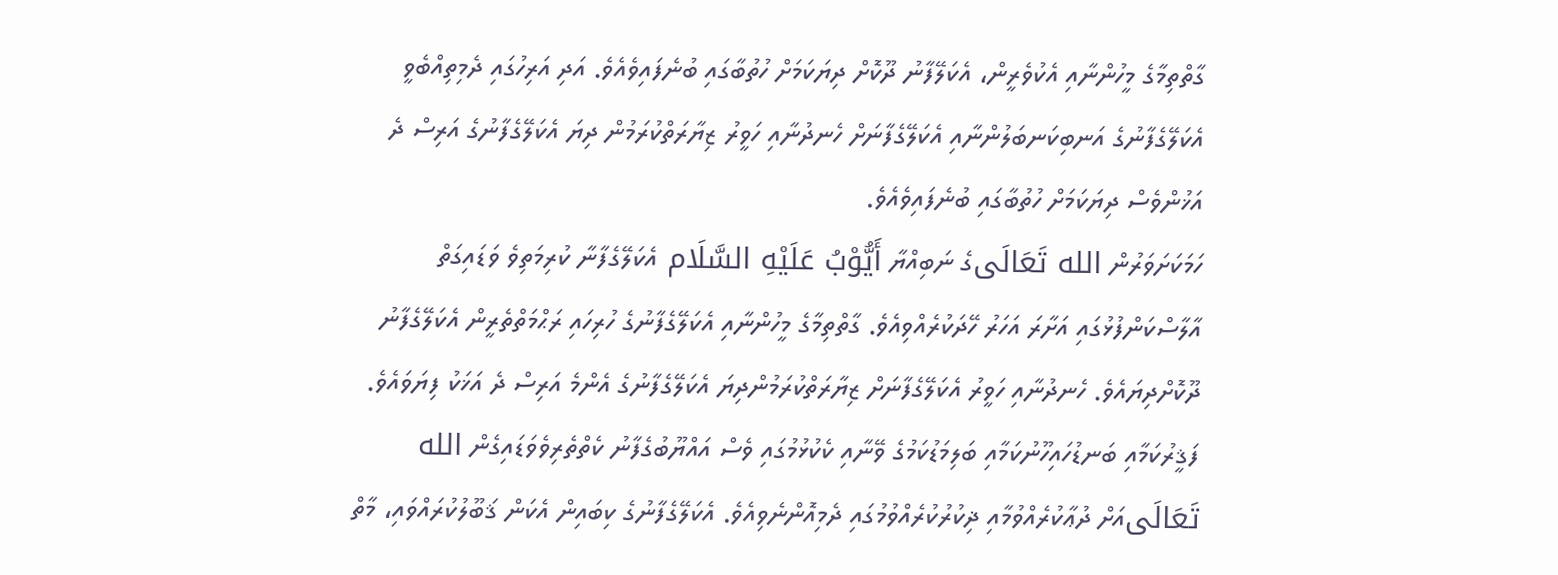ގާތްތިމާގެ މީހުންނާއި އެކުވެރީން، އެކަލޭފާނު ދޫކޮށް ދިޔަކަމަށް ހުތުބާގައި ބުނެފައިވެއެވެ. އަދި އަރިހުގައި ދެމިތިއްބެވީ އެކަލޭގެފާނުގެ އަނބިކަނބަލުންނާއި އެކަލޭގެފާނަށް ހެނދުނާއި ހަވީރު ޒިޔާރަތްކުރަމުން ދިޔަ އެކަލޭގެފާނުގެ އަރިސް ދެ އަޚުންވެސް ދިޔަކަމަށް ހުތުބާގައި ބުނެފައިވެއެވެ.
ހަމަކަށަވަރުން الله تَعَالَىގެ ނަބިއްޔާ أَيُّوْبُ عَلَيْهِ السَّلَام އެކަލޭގެފާނާ ކުރިމަތިވެ ވަޑައިގަތް އާލާސްކަންފުޅުގައި އަށާރަ އަހަރު ހޭދަކުރެއްވިއެވެ. ގާތްތިމާގެ މީހުންނާއި އެކަލޭގެފާނުގެ ހުރިހައި ރަޙްމަތްތެރީން އެކަލޭގެފާނު ދޫކޮށްދިޔައެވެ. ހެނދުނާއި ހަވީރު އެކަލޭގެފާނަށް ޒިޔާރަތްކުރަމުންދިޔަ އެކަލޭގެފާނުގެ އެންމެ އަރިސް ދެ އަޚަކު ފިޔަވައެވެ. ފަޤީރުކަމާއި ބަނޑުހައިހޫނުކަމާއި ބަލިމަޑުކަމުގެ ވޭނާއި ކެކުޅުމުގައި ވެސް އައްޔޫބުގެފާނު ކެތްތެރިވެވަޑައިގެން الله تَعَالَىއަށް ދުޢާކުރެއްވުމާއި ޛިކުރުކުރެއްވުމުގައި ދެމިއޮންނެވިއެވެ. އެކަލޭގެފާނުގެ ކިބައިން އެކަން ޤަބޫލުކުރައްވައި، މާތް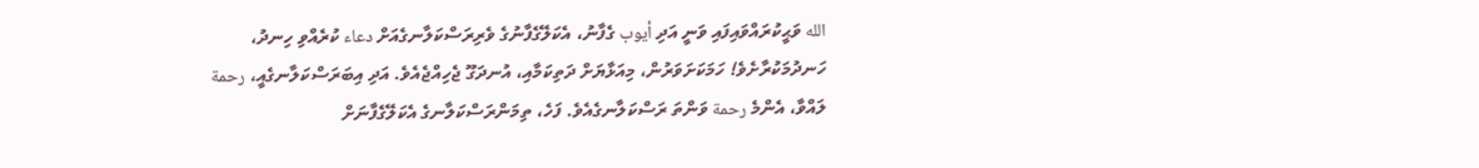الله ވަޙީކުރައްވައިފައި ވަނީ އަދި أيوب ގެފާނު، އެކަލޭގެފާނުގެ ވެރިރަސްކަލާނގެއަށް دعاء ކުރެއްވި ހިނދު، ހަނދުމަކުރާށެވެ! ހަމަކަށަވަރުން، މިއަޅާޔަށް ދަތިކަމާއި، އުނދަގޫ ޖެހިއްޖެއެވެ. އަދި އިބަރަސްކަލާނގެއީ، رحمة ލައްވާ، އެންމެ رحمة ވަންތަ ރަސްކަލާނގެއެވެ. ފަހެ، ތިމަންރަސްކަލާނގެ އެކަލޭގެފާނަށް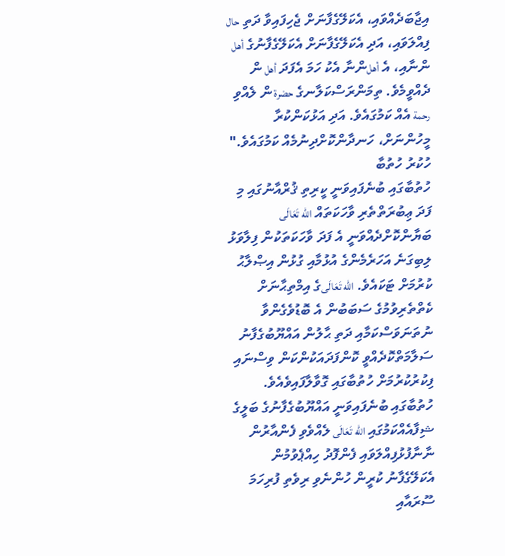އިޖާބަދެއްވައި، އެކަލޭގެފާނަށް ޖެހިފައިވާ ދަތި حال ފިއްލަވައި، އަދި އެކަލޭގެފާނަށް އެކަލޭގެފާނުގެ أهل ންނާއި، އެ أهلންނާ އެކު ހަމަ އެފަދަ أهل ން ދެއްވީމެވެ. ތިމަންރަސްކަލާނގެ حضرة ން ލެއްވި رحمة އެއް ކަމުގައެވެ. އަދި އަޅުކަންކުރާ މީހުންނަށް، ހަނދާންކޮށްދިނުމެއް ކަމުގައެވެ."
ހުކުރު ހުތުބާ
ހުތުބާގައި ބުނެފައިވަނީ ކީރިތި ޤުރްއާނުގައި މި ފަދަ ޢިބުރަތްތެރި ވާހަކަތައް الله تَعَالَى ބަޔާންކޮށްދެއްވަނީ އެ ފަދަ ވާހަކަތަކުން ފިލާވަޅު ލިބިގަނެ އަހަރެމެންގެ އުޅުމާއި ގުޅުން އިޞްލާޙު ކުރުމަށް ޓަކައެވެ. الله تَعَالَىގެ އިމްތިޙާނަށް ކެތްތެރިވުމުގެ ސަބަބުން އެ ބޮޑުވެގެންވާ ނުތަނަވަސްކަމާއި ދަތި ޙާލުން އައްޔޫބުގެފާނު ސަލާމަތްކޮދެއްވީ ކޮންފަދައަކުންކަން ވިސްނައި ފިކުރުކުރުމަށް ހުތުބާގައި ގޮވާލާފައިވެއެވެ.
ހުތުބާގައި ބުނެފައިވަނީ އައްޔޫބުގެފާނުގެ ބަލީގެ ޝިފާއެއްކަމުގައި الله تَعَالَى ލެއްވެވި ފެންއާރުން ނާނާފުޅުފިއްލަވައި ފެންފޮދު ހިއްޕެވުމުން އެކަލޭގެފާނު ކުރީން ހުންނެވި ރިވެތި ފުރިހަމަ ސޫރައާއި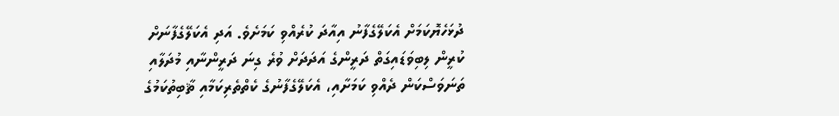ދުޅަހެޔޮކަމަށް އެކަލޭގެފާނު އިއާދަ ކުރެއްވި ކަމަށެވެ. އަދި އެކަލޭގެފާނަށް ކުރީން ލިބިވަޑައިގަތް ދަރީންގެ އަދަދަށް ވުރެ ގިނަ ދަރީންނާއި މުދަލާއި ތަނަވަސްކަން ދެއްވި ކަމަށާއި، އެކަލޭގެފާނުގެ ކެތްތެރިކަމާއި ޘާބިތުކަމުގެ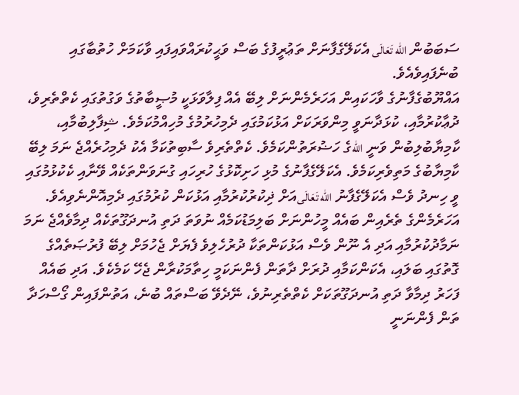ސަބަބުން الله تَعَالَى އެކަލޭގެފާނަށް ތަޢުރީފުގެ ބަސް ވަޙީކުރައްވައިފައި ވާކަމަށް ހުތުބާގައި ބުނެފައިވެއެވެ.
އައްޔޫބުގެފާނުގެ ވާހަކައިން އަހަރެމެންނަށް ލިބޭ އެއް ފިލާވަޅަކީ މުޞީބާތުގެ ވަގުތުގައި ކެތްތެރިވެ، ދުޢާކުރުމާއި، ކުޅަދާނަވީ މިންވަރަކަށް އަޅުކަމުގައި ދެމިހުރުމުގެ މުހިއްމުކަމެވެ. ޝިފާލިބުމާއި، ކާމިޔާބުލިބުން ވަނީ اللهގެ ހަޟުރަތުންކަމެވެ. ކެތްތެރިވެ ސާބިތުކަމާ އެކު ދެމިހުރެއްޖެ ނަމަ ލިބޭ ކާމިޔާބުގެ މަތިވެރިކަމެވެ. އެކަލޭގެފާނުގެ މުޅި ހަށިކޮޅުގެ ހުރިހައި ގުނަވަންތަކެއް ވޭނާއި ކެކުޅުމުގައި ވީ ހިނދު ވެސް އެކަލޭގެފާނު الله تَعَالَىއަށް ޛިކުރުކުރުމާއި އަޅުކަން ކުރުމުގައި ދެމިއޮންނެވިއެވެ. އަހަރެމެންގެ ތެރެއިން ބައެއް މީހުންނަށް ބަލިމަޑުކަމެއް ނުވަތަ ދަތި އުނދަގޫތަކެއް ދިމާވެއްޖެ ނަމަ ނަމާދުކުރުމާއި އަދި އެ ނޫން ވެސް އަޅުކަންތަކާ ދުރުހެލިވެ ފެޔަށް ޖެހުމަށް ލިބޭ ފުރުޞަތެއްގެ ގޮތުގައި ބަލައި، އެކަންކަމާއި ދުރަށް ދާތަން ފެންނަކަމީ ހިތާމަކުރާން ޖެހޭ ކަމެކެވެ. އަދި ބައެއް ފަހަރު ދިމާވާ ދަތި އުނދަގޫތަކަށް ކެތްތެރިނުވެ، ނޭދެވޭ ބަސްތައް ބުނެ، އަތުންފައިން ގޯސްހަދާ ތަން ފެންނަނީ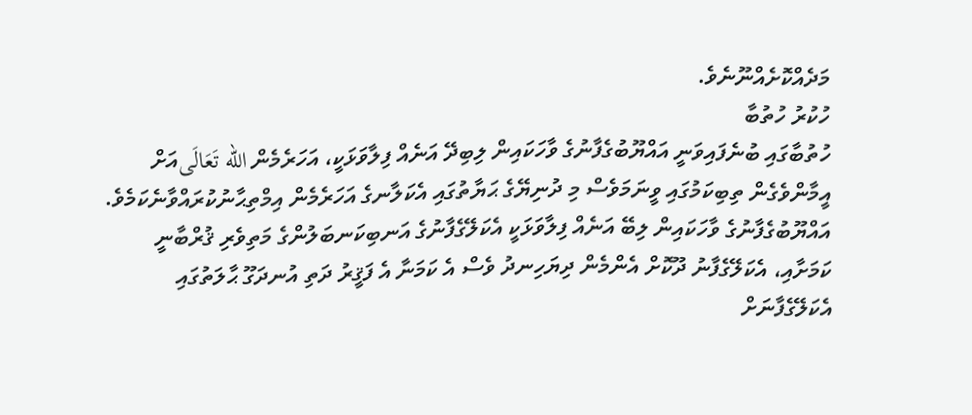މަދެއްކޮށެއްނޫނެވެ.
ހުކުރު ހުތުބާ
ހުތުބާގައި ބުނެފައިވަނީ އައްޔޫބުގެފާނުގެ ވާހަކައިން ލިބިދޭ އަނެއް ފިލާވަޅަކީ، އަހަރެމެން الله تَعَالَىއަށް އީމާންވެގެން ތިބިކަމުގައި ވީނަމަވެސް މި ދުނިޔޭގެ ޙަޔާތުގައި އެކަލާނގެ އަހަރެމެން އިމްތިޙާނުކުރައްވާނެކަމެވެ.
އައްޔޫބުގެފާނުގެ ވާހަކައިން ލިބޭ އަނެއް ފިލާވަޅަކީ އެކަލޭގެފާނުގެ އަނބިކަނބަލުންގެ މަތިވެރި ޤުރްބާނީ ކަމަށާއި، އެކަލޭގެފާނު ދޫކޮށް އެންމެން ދިޔަހިނދު ވެސް އެ ކަމަނާ އެ ފަޤީރު ދަތި އުނދަގޫ ޙާލަތުގައި އެކަލޭގެފާނަށް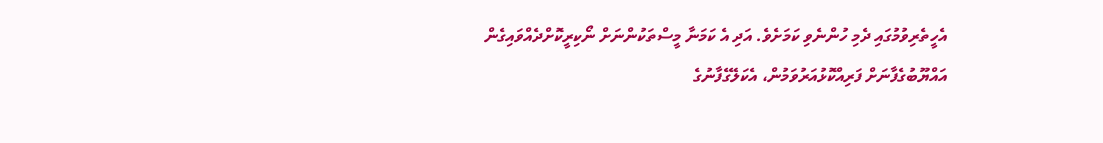އެހީތެރިވުމުގައި ދެމި ހުންނެވި ކަމަށެވެ. އަދި އެ ކަމަނާ މީސްތަކުންނަށް ނޯކިރީކޮށްދެއްވައިގެން އައްޔޫބުގެފާނަށް ފަރިއްކޮޅުއަރުވަމުން، އެކަލޭގެފާނުގެ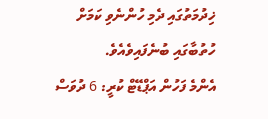ޚިދުމަތުގައި ދެމި ހުންނެވި ކަމަށް ހުތުބާގައި ބުނެފައިވެއެވެ.
އެންމެ ފަހުން އަޕްޑޭޓް ކުރީ: 6 ދުވަސް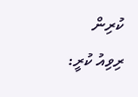ކުރިން
ރިވިއު ކުރީ: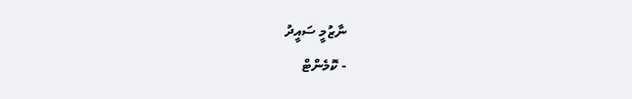ނާޒުމީ ސައީދު
- ކޮމެންޓް